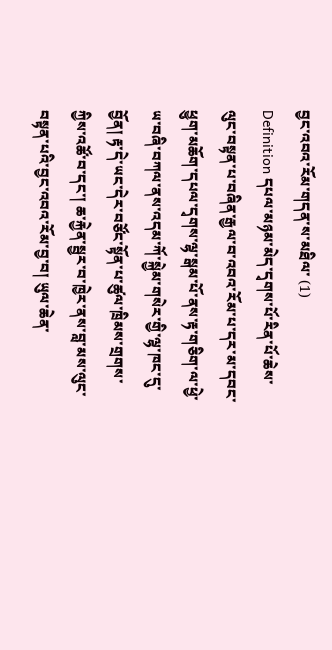བྱང་འབའ་རོམ་གདན་ས་མཐིལ་ (1)
Definition དཔལ་མཉམ་མེད་དྭགས་པོ་རིན་པོ་ཆེས་ལུང་བསྟན་པ་བཞིན་རྒྱལ་བ་འབའ་རོམ་པ་དར་མ་དབང་ཕྱུག་མཆོག་དཔལ་དྭགས་ལྷ་སྒམ་པོ་ནས་རྟ་གཅིག་ལ་ཕྱེ་ཡ་བཞི་བཀལ་ནས་འདམ་ཀོ་སྐྱེམ་གསེར་གྱི་ལྷ་ཁང་དུ་བྱོན། རྟ་དེ་ཡང་དེར་བཙོང་སྟོན་པ་ཚུལ་ཁྲིམས་གྲགས་ཀྱིས་འཚོ་བ་དང་། ཆ་རྐྱེན་སྦྱར་བ་ཁྱེར་ནས་བླ་མས་ལུང་བསྟན་པའི་བྱང་འབའ་རོམ་བྱ་བ། ཡུལ་ཆེན་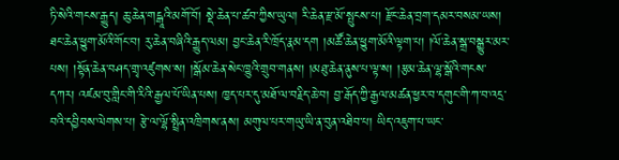ཏི་སེའི་གངས་རྒྱུད། ཆུ་ཆེན་གངྒཱའི་མགོ་བོ། སྡེ་ཆེན་པ་ཚབ་ཀྱིས་ཡུལ། རི་ཆེན་རྫ་མོ་སྤུངས་པ། རྫོང་ཆེན་བྲག་དམར་བསམ་ཡས། ཐང་ཆེན་ཕྱུག་མོའི་གོང་བ། རུ་ཆེན་བཞིའི་རྒྱུད་ལམ། བྱང་ཆེན་རི་ཁྲོད་རྣམ་དག །མཚོ་ཆེན་ཕྱུག་མོའི་ལྟག་པ། །ལོ་ཆེན་སྒྲ་བསྒྱུར་མར་པས། །སྟོན་ཆེན་བཤད་གྲྭ་འཛུགས་ས། །སྒོམ་ཆེན་སེང་ཁྱུའི་གྲུབ་གནས། །མཐུ་ཆེན་ནུས་པ་ལྟ་ས། །རྩམ་ཆེན་ལྷ་སྒོའི་གངས་དཀར། འཛམ་བུ་གླིང་གི་རིའི་རྒྱལ་པོ་ཡིན་པས། ཁྱད་པར་དུ་མཐོ་ལ་བརྗིད་ཆེ་བ། བྱ་རྒོད་ཀྱི་རྒྱལ་མཚན་ཕྱར་བ་དགུང་གི་ཀ་བ་འདྲ་བའི་དབྱིབས་ལེགས་པ། རྩེ་ལ་ལྷོ་སྤྲིན་འཁྲིགས་ནས། མགུལ་པར་གཡུ་ཡི་ན་བུན་འཐིབ་པ། ཡིད་འཇུག་པ་ཡང་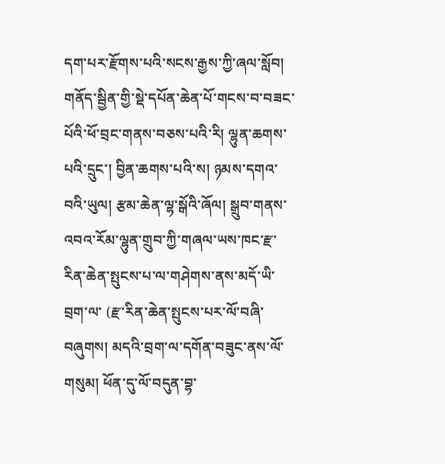དག་པར་རྫོགས་པའི་སངས་རྒྱས་ཀྱི་ཞལ་སློབ། གནོད་སྦྱིན་གྱི་སྡེ་དཔོན་ཆེན་པོ་གངས་བ་བཟང་པོའི་ཕོ་བྲང་གནས་བཅས་པའི་རི། ལྷུན་ཆགས་པའི་དྲུང་། བྱིན་ཆགས་པའི་ས། ཉམས་དགའ་བའི་ཡུལ། རྩམ་ཆེན་ལྷ་སྒོའི་ཞོལ། སྒྲུབ་གནས་འབའ་རོམ་ལྷུན་གྲུབ་ཀྱི་གཞལ་ཡས་ཁང་རྫ་རིན་ཆེན་སྤུངས་པ་ལ་གཤེགས་ནས་མདོ་ཡི་བྲག་ལ་ (རྫ་རིན་ཆེན་སྤུངས་པར་ལོ་བཞི་བཞུགས། མདའི་བྲག་ལ་དགོན་བཟུང་ནས་ལོ་གསུམ། ཕོན་དུ་ལོ་བདུན་བྷ་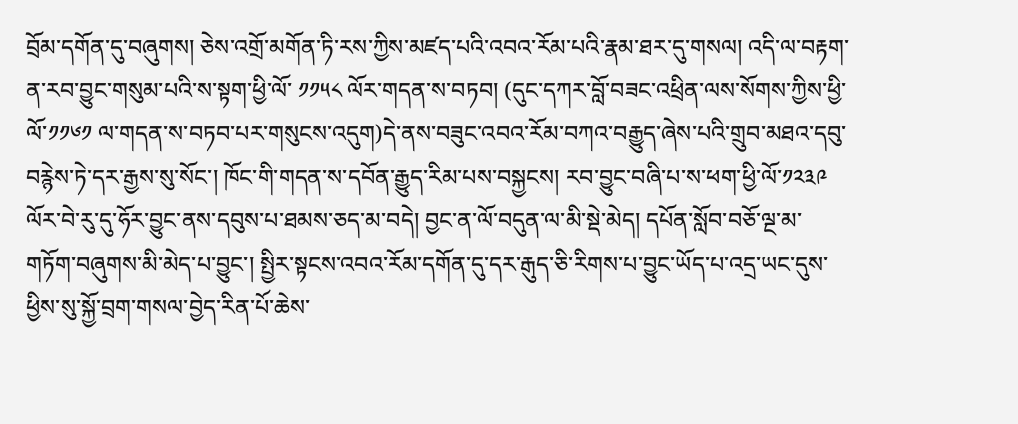བྲོམ་དགོན་དུ་བཞུགས། ཅེས་འགྲོ་མགོན་ཏི་རས་ཀྱིས་མཛད་པའི་འབའ་རོམ་པའི་རྣམ་ཐར་དུ་གསལ། འདི་ལ་བརྟག་ན་རབ་བྱུང་གསུམ་པའི་ས་སྟག་ཕྱི་ལོ་ ༡༡༥༨ ལོར་གདན་ས་བཏབ། (དུང་དཀར་བློ་བཟང་འཕྲིན་ལས་སོགས་ཀྱིས་ཕྱི་ལོ་༡༡༦༡ ལ་གདན་ས་བཏབ་པར་གསུངས་འདུག)དེ་ནས་བཟུང་འབའ་རོམ་བཀའ་བརྒྱུད་ཞེས་པའི་གྲུབ་མཐའ་དབུ་བརྙེས་ཏེ་དར་རྒྱས་སུ་སོང་། ཁོང་གི་གདན་ས་དབོན་རྒྱུད་རིམ་པས་བསྐྱངས། རབ་བྱུང་བཞི་པ་ས་ཕག་ཕྱི་ལོ་༡༢༣༩ ལོར་བེ་རུ་དུ་ཧོར་བྱུང་ནས་དབུས་པ་ཐམས་ཅད་མ་བདེ། བྱང་ན་ལོ་བདུན་ལ་མི་སྡེ་མེད། དཔོན་སློབ་བཅོ་ལྔ་མ་གཏོག་བཞུགས་མི་མེད་པ་བྱུང་། སྤྱིར་སྟངས་འབའ་རོམ་དགོན་དུ་དར་རྒུད་ཅི་རིགས་པ་བྱུང་ཡོད་པ་འདྲ་ཡང་དུས་ཕྱིས་སུ་སྐྱོ་བྲག་གསལ་བྱེད་རིན་པོ་ཆེས་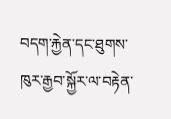བདག་རྐྱེན་དང་ཐུགས་ཁུར་རྒྱབ་སྐྱོར་ལ་བརྟེན་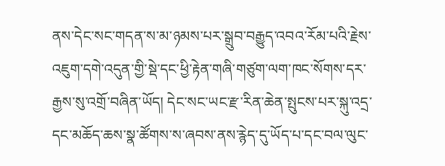ནས་དེང་སང་གདན་ས་མ་ཉམས་པར་སྒྲུབ་བརྒྱུད་འབའ་རོམ་པའི་རྗེས་འཇུག་དགེ་འདུན་གྱི་སྡེ་དང་ཕྱི་རྟེན་གཞི་གཙུག་ལག་ཁང་སོགས་དར་རྒྱས་སུ་འགྲོ་བཞིན་ཡོད། དེང་སང་ཡང་རྫ་རིན་ཆེན་སྤུངས་པར་སྐུ་འདྲ་དང་མཆོད་ཆས་སྣ་ཚོགས་ས་ཞབས་ནས་རྙེད་དུ་ཡོད་པ་དང་བལ་ལུང་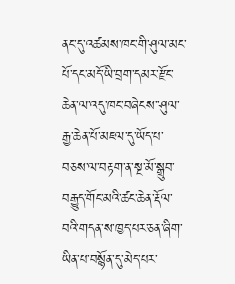ནང་དུ་འཚམས་ཁང་གི་ཤུལ་མང་པོ་དང་མདོ་ཡི་བྲག་དམར་རྫོང་ཆེན་ལ་འདུ་ཁང་བཞེངས་་ཤུལ་རྒྱ་ཆེན་པོ་མཇལ་དུ་ཡོད་པ་བཅས་ལ་བརྟག་ན་སྔ་མོ་སྒྲུབ་བརྒྱུད་གོང་མའི་ཚང་ཆེན་རྡོལ་བའི་གདན་ས་ཁྱད་པར་ཅན་ཞིག་ཡིན་པ་བསྙོན་དུ་མེད་པར་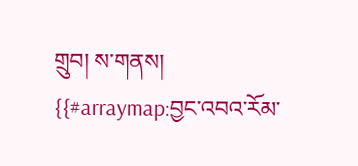གྲུབ། ས་གནས།
{{#arraymap:བྱང་འབའ་རོམ་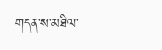གདན་ས་མཐིལ་